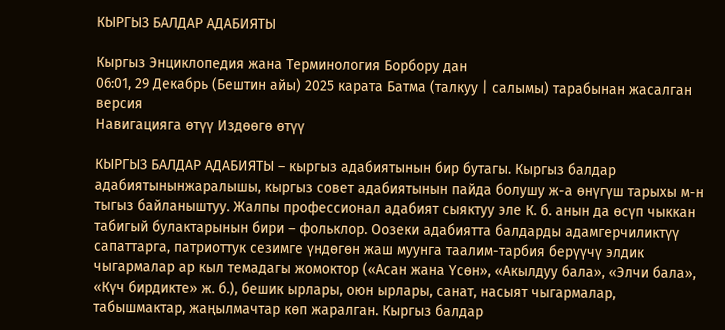КЫРГЫЗ БАЛДАР АДАБИЯТЫ

Кыргыз Энциклопедия жана Терминология Борбору дан
06:01, 29 Декабрь (Бештин айы) 2025 карата Батма (талкуу | салымы) тарабынан жасалган версия
Навигацияга өтүү Издөөгө өтүү

КЫРГЫЗ БАЛДАР АДАБИЯТЫ – кыргыз адабиятынын бир бутагы. Кыргыз балдар адабиятынынжаралышы, кыргыз совет адабиятынын пайда болушу ж-а өнүгүш тарыхы м-н тыгыз байланыштуу. Жалпы профессионал адабият сыяктуу эле К. б. анын да өсүп чыккан табигый булактарынын бири – фольклор. Оозеки адабиятта балдарды адамгерчиликтүү сапаттарга, патриоттук сезимге үндөгөн жаш муунга таалим-тарбия берүүчү элдик чыгармалар ар кыл темадагы жомоктор («Асан жана Үсөн», «Акылдуу бала», «Элчи бала», «Күч бирдикте» ж. б.), бешик ырлары, оюн ырлары, санат, насыят чыгармалар, табышмактар, жаңылмачтар көп жаралган. Кыргыз балдар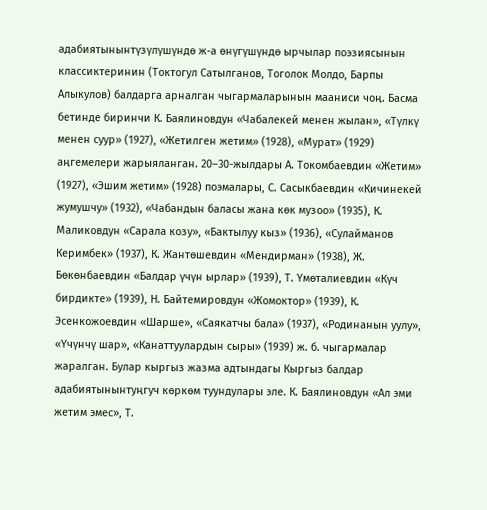адабиятынынтүзүлүшүндө ж-а өнүгүшүндө ырчылар поэзиясынын классиктеринин (Токтогул Сатылганов, Тоголок Молдо, Барпы Алыкулов) балдарга арналган чыгармаларынын мааниси чоң. Басма бетинде биринчи К. Баялиновдун «Чабалекей менен жылан», «Түлкү менен суур» (1927), «Жетилген жетим» (1928), «Мурат» (1929) аңгемелери жарыяланган. 20–30-жылдары А. Токомбаевдин «Жетим» (1927), «Эшим жетим» (1928) поэмалары, С. Сасыкбаевдин «Кичинекей жумушчу» (1932), «Чабандын баласы жана көк музоо» (1935), К. Маликовдун «Сарала козу», «Бактылуу кыз» (1936), «Сулайманов Керимбек» (1937), К. Жантөшевдин «Мендирман» (1938), Ж. Бөкөнбаевдин «Балдар үчүн ырлар» (1939), Т. Үмөталиевдин «Күч бирдикте» (1939), Н. Байтемировдун «Жомоктор» (1939), К. Эсенкожоевдин «Шарше», «Саякатчы бала» (1937), «Родинанын уулу», «Үчүнчү шар», «Канаттуулардын сыры» (1939) ж. б. чыгармалар жаралган. Булар кыргыз жазма адтындагы Кыргыз балдар адабиятынынтуңгуч көркөм туундулары эле. К. Баялиновдун «Ал эми жетим эмес», Т.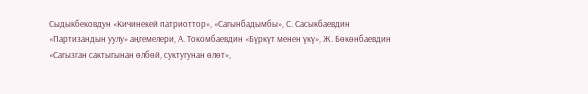Сыдыкбековдун «Кичинекей патриоттор», «Сагынбадымбы», С. Сасыкбаевдин «Партизандын уулу» аңгемелери, А. Токомбаевдин «Бүркүт менен үкү», Ж. Бөкөнбаевдин «Сагызган сактыгынан өлбөй, суктугунан өлөт»,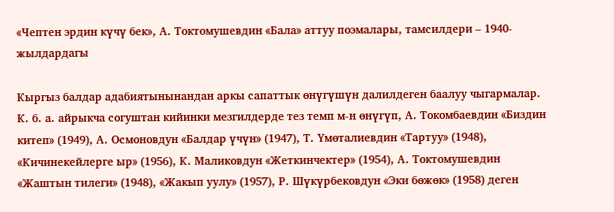«Чептен эрдин күчү бек», А. Токтомушевдин «Бала» аттуу поэмалары, тамсилдери – 1940-жылдардагы

Кыргыз балдар адабиятынынандан аркы сапаттык өнүгүшүн далилдеген баалуу чыгармалар. К. б. а. айрыкча согуштан кийинки мезгилдерде тез темп м-н өнүгүп, А. Токомбаевдин «Биздин китеп» (1949), А. Осмоновдун «Балдар үчүн» (1947), Т. Үмөталиевдин «Тартуу» (1948), «Кичинекейлерге ыр» (1956), К. Маликовдун «Жеткинчектер» (1954), А. Токтомушевдин «Жаштын тилеги» (1948), «Жакып уулу» (1957), Р. Шүкүрбековдун «Эки бөжөк» (1958) деген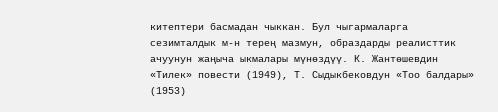китептери басмадан чыккан. Бул чыгармаларга сезимталдык м-н терең мазмун, образдарды реалисттик ачуунун жаңыча ыкмалары мүнөздүү. К. Жантөшевдин «Тилек» повести (1949), Т. Сыдыкбековдун «Тоо балдары» (1953)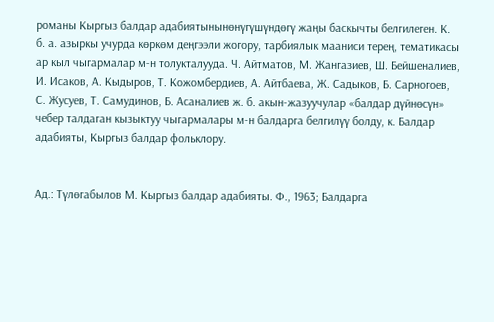романы Кыргыз балдар адабиятынынөнүгүшүндөгү жаңы баскычты белгилеген. К. б. а. азыркы учурда көркөм деңгээли жогору, тарбиялык мааниси терең, тематикасы ар кыл чыгармалар м-н толукталууда. Ч. Айтматов, М. Жангазиев, Ш. Бейшеналиев, И. Исаков, А. Кыдыров, Т. Кожомбердиев, А. Айтбаева, Ж. Садыков, Б. Сарногоев, С. Жусуев, Т. Самудинов, Б. Асаналиев ж. б. акын-жазуучулар «балдар дүйнөсүн» чебер талдаган кызыктуу чыгармалары м-н балдарга белгилүү болду, к. Балдар адабияты, Кыргыз балдар фольклору.


Ад.: Түлөгабылов М. Кыргыз балдар адабияты. Ф., 1963; Балдарга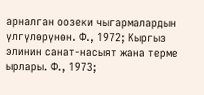арналган оозеки чыгармалардын үлгүлөрүнөн. Ф., 1972; Кыргыз элинин санат-насыят жана терме ырлары. Ф., 1973;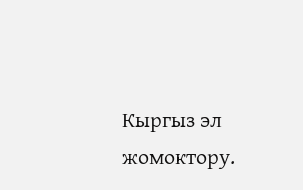Кыргыз эл жомоктору.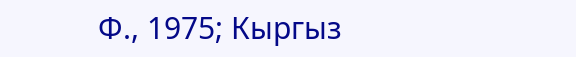Ф., 1975; Кыргыз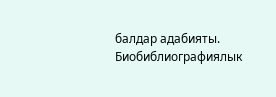балдар адабияты. Биобиблиографиялык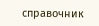справочник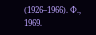(1926–1966). Ф., 1969.